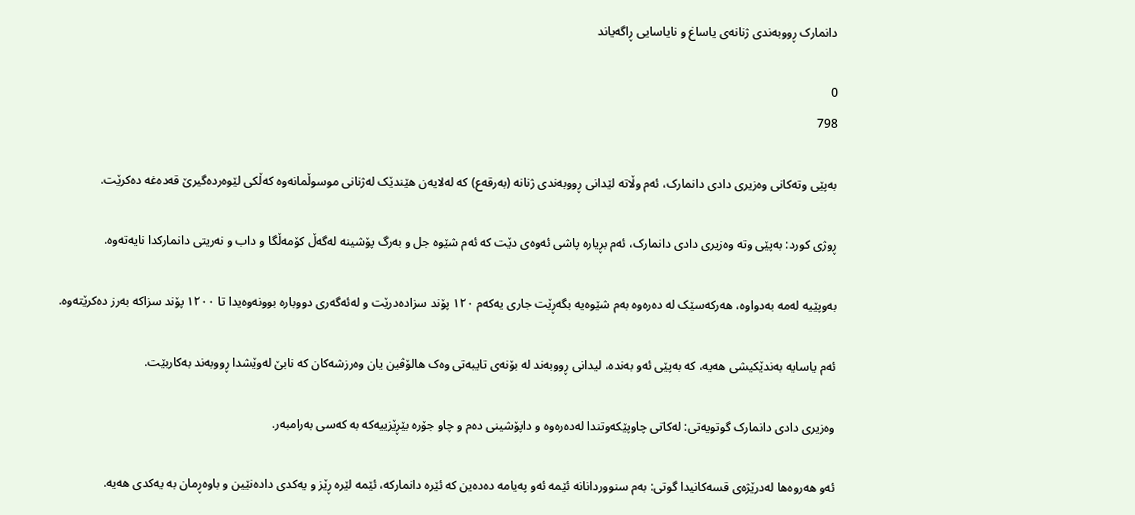دانمارک ڕووبەندی ژنانەی یاساغ و نایاسایی ڕاگەیاند

0
798

بەپێی وتەکانی وەزیری دادی دانمارک، ئەم وڵاتە لێدانی ڕووبەندی ژنانە (بەرقەع) کە لەلایەن هێندێک لەژنانی موسوڵمانەوە کەڵکی لێوەردەگیرێ قەدەغە دەکرێت.

ڕوژی کورد: بەپێی وتە وەزیری دادی دانمارک، ئەم بڕیارە پاشی ئەوەی دێت کە ئەم شێوە جل و بەرگ پۆشینە لەگەڵ کۆمەڵگا و داب و نەریتی دانمارکدا نایەتەوە.

بەوپێیە لەمە بەدواوە، هەرکەسێک لە دەرەوە بەم شێوەیە بگەڕێت جاری یەکەم ۱۲۰ پۆند سزادەدرێت و لەئەگەری دووبارە بوونەوەیدا تا ۱۲۰۰ پۆند سزاکە بەرز دەکرێتەوە.

ئەم یاسایە بەندێکیشی هەیە، کە بەپێی ئەو بەندە، لیدانی ڕووبەند لە بۆنەی تایبەتی وەک هالۆڤین یان وەرزشەکان کە نابێ لەوێشدا ڕووبەند بەکاربێت.

وەزیری دادی دانمارک گوتویەتی: لەکاتی چاوپێکەوتندا لەدەرەوە و داپۆشینی دەم و چاو جۆرە بێڕێزییەکە بە کەسی بەرامبەر.

ئەو هەروەها لەدرێژەی قسەکانیدا گوتی: بەم سنووردانانە ئێمە ئەو پەیامە دەدەین کە ئێرە دانمارکە، ئێمە لێرە ڕێز و یەکدی دادەنێین و باوەڕمان بە یەکدی هەیە.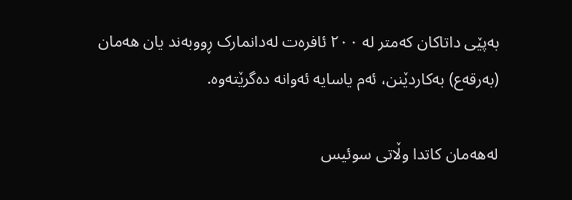بەپێی داتاکان کەمتر لە ۲۰۰ ئافرەت لەدانمارک ڕووبەند یان هەمان (بەرقەع) بەکاردێنن، ئەم یاسایە ئەوانە دەگرێتەوە.

لەهەمان کاتدا وڵاتی سوئیس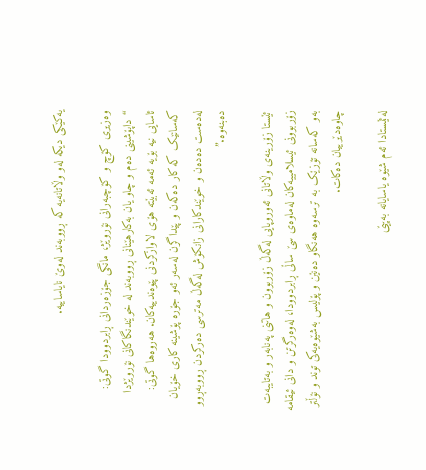یەکێکی دیکە لەو وڵاتانەیە کە ڕووبەند لەوێ نایاساییە.

وەزیری کۆچ و کۆچبەرانی نۆروێژ، مانگی جۆزەردانی ڕابردوودا گوتی: “داپۆشینی دەم و چاو یان بەکارهێنانی ڕووبەند لە خوێندنگاکانی نۆروێژدا ئاسایی نیە بۆیە ئەمە ئەبێتە هۆی لاوازکردنی پێوەندییەکان. هەروەها گوتی: کەسانێک کە کار دەکەن و پێداگرن لەسەر ئەو جۆرە پۆشینە کاری خۆیان لەدەست دەدەن و خوێندکارانی زانکۆش لەگەڵ مەترسی دەرکردن ڕووبەڕوو دەبنەوە.”

ئێستا زۆرینەی وڵاتانی ئەوروپایی لەگەڵ زۆربوون و هاتنی پەنابەر و بەتایبەت زۆربوونی ئیسلامییەکان لەماوەی سێ ساڵی ڕابردوودا، لەوەرگرتن و دانی ئیقامە بەو کەسانە تۆزێک بە ترسەوە هەنگاو دەنێن و پۆلیس بەشێوەیەکی توند و نۆڵتر چاوەدێرییان دەکات.

لەئێستادا ئەم شێوە یاسایانە بەپێی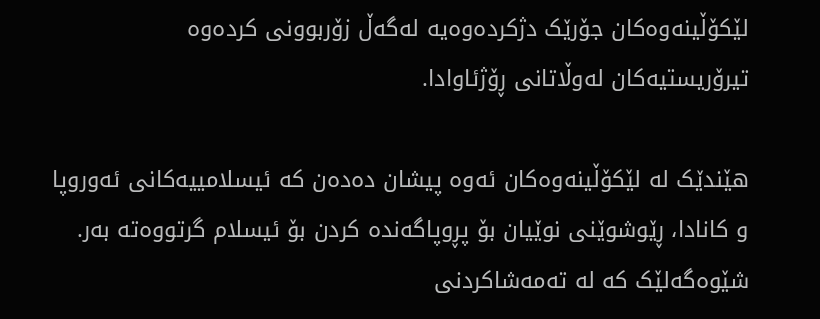لێکۆڵینەوەکان جۆرێک دژکردەوەیە لەگەڵ زۆربوونی کردەوە تیرۆریستیەکان لەوڵاتانی ڕۆژئاوادا.

هێندێک لە لێکۆڵینەوەکان ئەوە پیشان دەدەن کە ئیسلامییەکانی ئەوروپا و کانادا، ڕێوشوێنی نوێیان بۆ پڕوپاگەندە کردن بۆ ئیسلام گرتووەتە بەر. شێوەگەلێک کە لە تەمەشاکردنی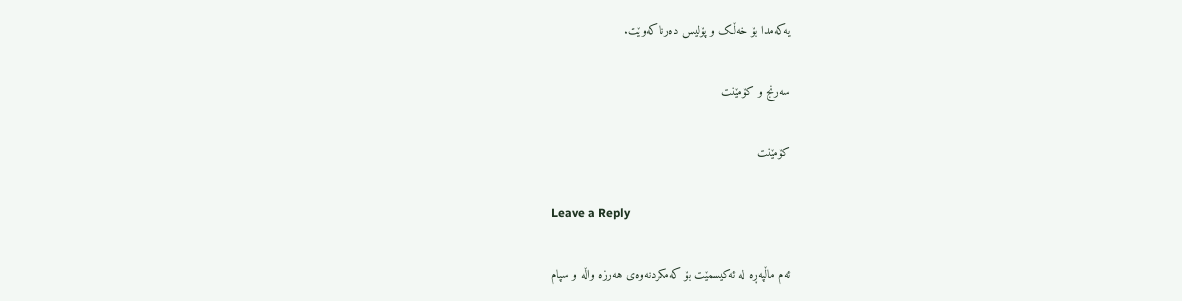یەکەمدا بۆ خەڵک و پۆلیس دەرناکەوێت.

سه‌رنج و كۆمێنت

كۆمێنت

Leave a Reply

ئەم ماڵپەڕە لە ئەکیسمێت بۆ کەمکردنەوەی هەرزە واڵە و سپام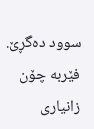سوود دەگڕێ. فێربە چۆن زانیاری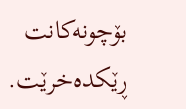بۆچونەکانت ڕێکدەخرێت.